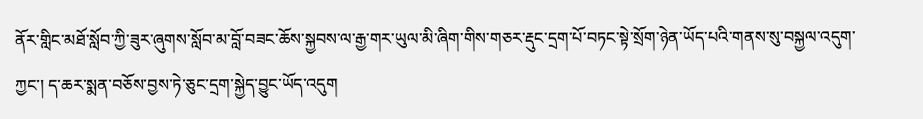ནོར་གླིང་མཐོ་སློབ་ཀྱི་ཟུར་ཞུགས་སློབ་མ་བློ་བཟང་ཆོས་སྐྱབས་ལ་རྒྱ་གར་ཡུལ་མི་ཞིག་གིས་གཅར་རྡུང་དྲག་པོ་བཏང་སྟེ་སྲོག་ཉེན་ཡོད་པའི་གནས་སུ་བསྐྱལ་འདུག་ཀྱང་། ད་ཆར་སྨན་བཅོས་བྱས་ཏེ་ཅུང་དྲག་སྐྱེད་བྱུང་ཡོད་འདུག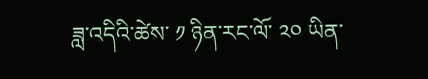ཟླ་འདིའི་ཚེས་ ༡ ཉིན་རང་ལོ་ ༢༠ ཡིན་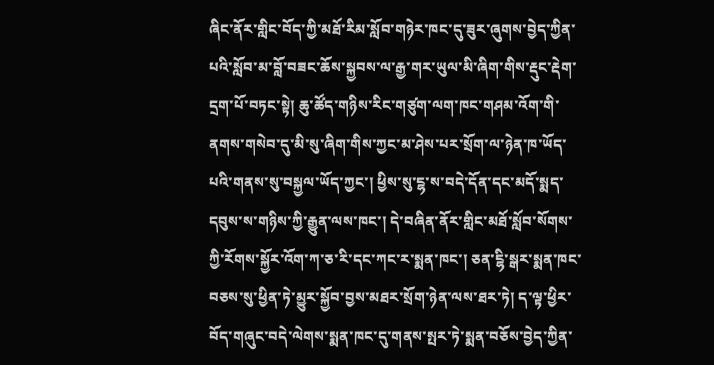ཞིང་ནོར་གླིང་བོད་ཀྱི་མཐོ་རིམ་སློབ་གཉེར་ཁང་དུ་ཟུར་ཞུགས་བྱེད་ཀྱིན་པའི་སློབ་མ་བློ་བཟང་ཆོས་སྐྱབས་ལ་རྒྱ་གར་ཡུལ་མི་ཞིག་གིས་རྡུང་རྡེག་དྲག་པོ་བཏང་སྟེ། ཆུ་ཚོད་གཉིས་རིང་གཙུག་ལག་ཁང་གཤམ་འོག་གི་ནགས་གསེབ་དུ་མི་སུ་ཞིག་གིས་ཀྱང་མ་ཤེས་པར་སྲོག་ལ་ཉེན་ཁ་ཡོད་པའི་གནས་སུ་བསྐྱལ་ཡོད་ཀྱང་། ཕྱིས་སུ་ངྷ་ས་བདེ་དོན་དང་མདོ་སྨད་དབུས་ས་གཉིས་ཀྱི་རྒྱུན་ལས་ཁང་། དེ་བཞིན་ནོར་གླིང་མཐོ་སློབ་སོགས་ཀྱི་རོགས་སྐྱོར་འོག་ཀ་ཅ་རི་དང་ཀང་ར་སྨན་ཁང་། ཅན་ངྷི་སྒར་སྨན་ཁང་བཅས་སུ་ཕྱིན་ཏེ་མྱུར་སྐྱོབ་བྱས་མཐར་སྲོག་ཉེན་ལས་ཐར་ཏེ། ད་ལྟ་ཕྱིར་བོད་གཞུང་བདེ་ལེགས་སྨན་ཁང་དུ་གནས་སྤར་ཏེ་སྨན་བཅོས་བྱེད་ཀྱིན་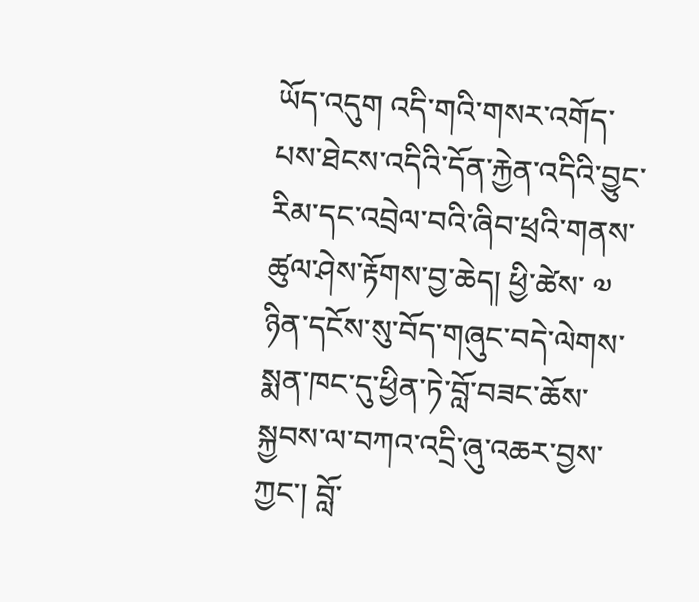ཡོད་འདུག འདི་གའི་གསར་འགོད་པས་ཐེངས་འདིའི་དོན་རྐྱེན་འདིའི་བྱུང་རིམ་དང་འབྲེལ་བའི་ཞིབ་ཕྲའི་གནས་ཚུལ་ཤེས་རྟོགས་བྱ་ཆེད། ཕྱི་ཚེས་ ༧ ཉིན་དངོས་སུ་བོད་གཞུང་བདེ་ལེགས་སྨན་ཁང་དུ་ཕྱིན་ཏེ་བློ་བཟང་ཆོས་སྐྱབས་ལ་བཀའ་འདྲི་ཞུ་འཆར་བྱས་ཀྱང་། བློ་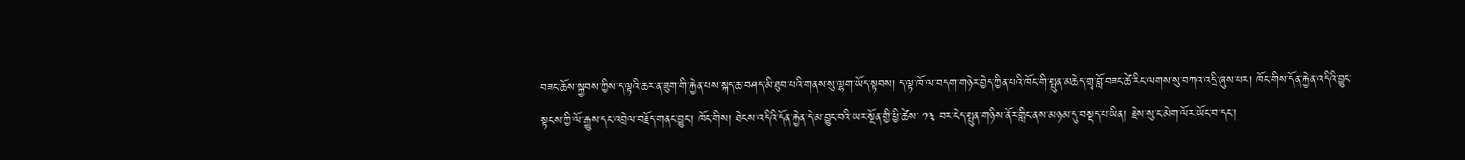བཟང་ཆོས་སྐྱབས་ཀྱིས་ད་ལྟའི་ཆར་ན་ཟུག་གི་རྐྱེན་པས་སྐད་ཆ་བཤད་མི་ཐུབ་པའི་གནས་སུ་ལྷག་ཡོད་སྟབས། ད་ལྟ་ཁོ་ལ་བདག་གཉེར་བྱེད་ཀྱིན་པའི་ཁོང་གི་སྤུན་མཆེད་གྲྭ་བློ་བཟང་ཚེ་རིང་ལགས་སུ་བཀའ་འདྲི་ཞུས་པར། ཁོང་གིས་དོན་རྐྱེན་འདིའི་བྱུང་སྟངས་ཀྱི་ལོ་རྒྱུས་དང་འབྲེལ་བརྗོད་གནང་བྱུང་། ཁོང་གིས། ཐེངས་འདིའི་དོན་རྐྱེན་དེ་མ་བྱུང་བའི་ཡར་སྔོན་གྱི་ཕྱི་ཚེས་ ༡༣ བར་ངེད་སྤུན་གཉིས་ནོར་གླིང་ནས་མཉམ་དུ་བསྡད་པ་ཡིན། རྗེས་སུ་ང་མེག་ལོར་ཡོང་བ་དང་།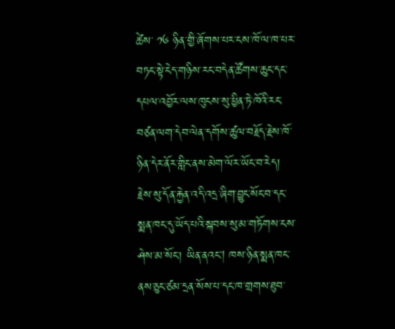ཚེས་ ༡༦ ཉིན་གྱི་ཞོགས་པར་ངས་ཁོ་ལ་ཁ་པར་བཏང་སྟེ་ངེད་གཉིས་རང་བདེན་ཚོགས་ཆུང་དང་དཔལ་འབྱོར་ལས་ཁུངས་སུ་ཕྱིན་ཏེ་ཁོའི་རང་བཙན་ལག་དེབ་ལེན་དགོས་ཚུལ་བརྗོད་རྗེས་ཁོ་ཉིན་དེར་ནོར་གླིང་ནས་མེག་ལོར་ཡོང་བ་རེད། རྗེས་སུ་དོན་རྐྱེན་འདི་འདྲ་ཞིག་བྱུང་སོང་བ་དང་སྨན་ཁང་དུ་ཡོད་པའི་སྐབས་སུ་མ་གཏོགས་ངས་ཤེས་མ་སོང་། ཡིན་ནའང། ཁས་ཉིན་སྨན་ཁང་ནས་ཅུང་ཙམ་དྲན་སོས་པ་དང་ཁ་གྲགས་ཐུབ་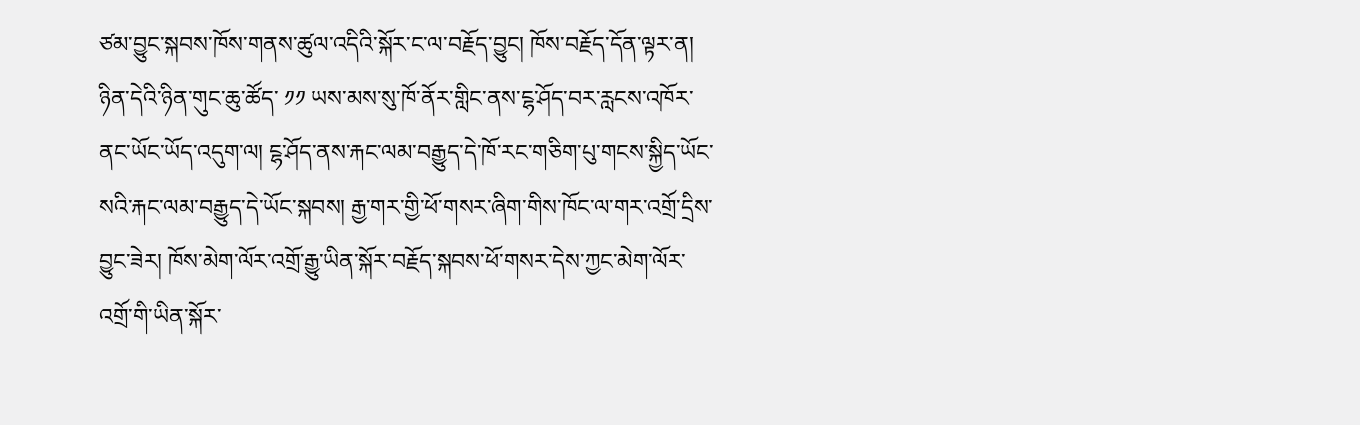ཙམ་བྱུང་སྐབས་ཁོས་གནས་ཚུལ་འདིའི་སྐོར་ང་ལ་བརྗོད་བྱུང། ཁོས་བརྗོད་དོན་ལྟར་ན། ཉིན་དེའི་ཉིན་གུང་ཆུ་ཚོད་ ༡༡ ཡས་མས་སུ་ཁོ་ནོར་གླིང་ནས་ངྷ་ཤོད་བར་རླངས་འཁོར་ནང་ཡོང་ཡོད་འདུག་ལ། ངྷ་ཤོད་ནས་རྐང་ལམ་བརྒྱུད་དེ་ཁོ་རང་གཅིག་པུ་གངས་སྐྱིད་ཡོང་སའི་རྐང་ལམ་བརྒྱུད་དེ་ཡོང་སྐབས། རྒྱ་གར་གྱི་ཕོ་གསར་ཞིག་གིས་ཁོང་ལ་གར་འགྲོ་དྲིས་བྱུང་ཟེར། ཁོས་མེག་ལོར་འགྲོ་རྒྱུ་ཡིན་སྐོར་བརྗོད་སྐབས་ཕོ་གསར་དེས་ཀྱང་མེག་ལོར་འགྲོ་གི་ཡིན་སྐོར་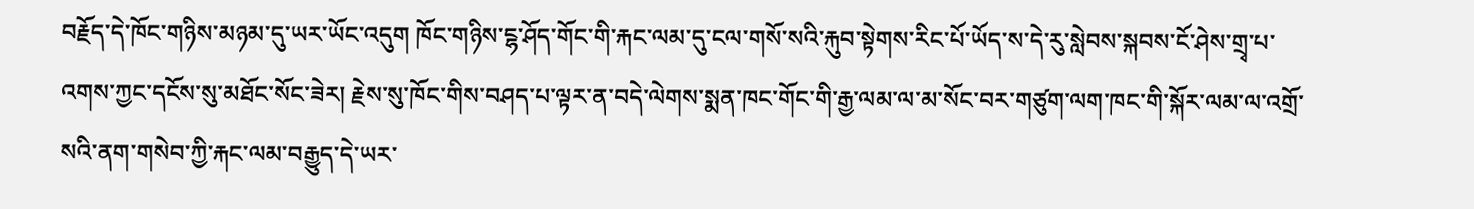བརྗོད་དེ་ཁོང་གཉིས་མཉམ་དུ་ཡར་ཡོང་འདུག ཁོང་གཉིས་ངྷ་ཤོད་གོང་གི་རྐང་ལམ་དུ་ངལ་གསོ་སའི་རྐུབ་སྟེགས་རིང་པོ་ཡོད་ས་དེ་རུ་སླེབས་སྐབས་ངོ་ཤེས་གྲྭ་པ་འགས་ཀྱང་དངོས་སུ་མཐོང་སོང་ཟེར། རྗེས་སུ་ཁོང་གིས་བཤད་པ་ལྟར་ན་བདེ་ལེགས་སྨན་ཁང་གོང་གི་རྒྱ་ལམ་ལ་མ་སོང་བར་གཙུག་ལག་ཁང་གི་སྐོར་ལམ་ལ་འགྲོ་སའི་ནག་གསེབ་ཀྱི་རྐང་ལམ་བརྒྱུད་དེ་ཡར་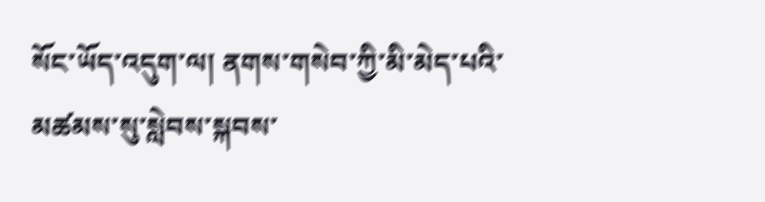སོང་ཡོད་འདུག་ལ། ནགས་གསེབ་ཀྱི་མི་མེད་པའི་མཚམས་སུ་སླེབས་སྐབས་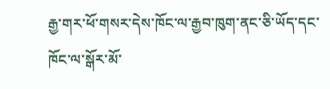རྒྱ་གར་ཕོ་གསར་དེས་ཁོང་ལ་རྒྱབ་ཁུག་ནང་ཅི་ཡོད་དང་ཁོང་ལ་སྒོར་མོ་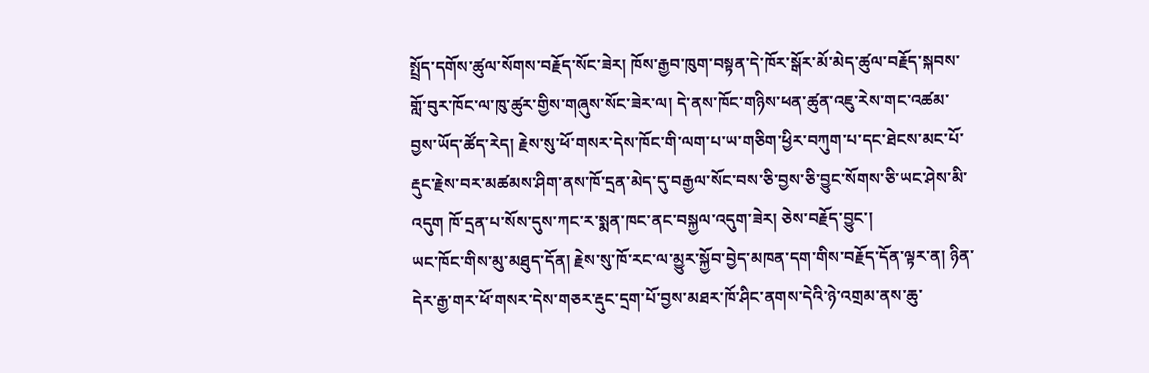སྤྲོད་དགོས་ཚུལ་སོགས་བརྗོད་སོང་ཟེར། ཁོས་རྒྱབ་ཁུག་བསྟན་དེ་ཁོར་སྒོར་མོ་མེད་ཚུལ་བརྗོད་སྐབས་གློ་བུར་ཁོང་ལ་ཁུ་ཚུར་གྱིས་གཞུས་སོང་ཟེར་ལ། དེ་ནས་ཁོང་གཉིས་ཕན་ཚུན་འཇུ་རེས་གང་འཚམ་བྱས་ཡོད་ཚོད་རེད། རྗེས་སུ་ཕོ་གསར་དེས་ཁོང་གི་ལག་པ་ཡ་གཅིག་ཕྱིར་བཀུག་པ་དང་ཐེངས་མང་པོ་རྡུང་རྗེས་བར་མཚམས་ཤིག་ནས་ཁོ་དྲན་མེད་དུ་བརྒྱལ་སོང་བས་ཅི་བྱས་ཅི་བྱུང་སོགས་ཅི་ཡང་ཤེས་མི་འདུག ཁོ་དྲན་པ་སོས་དུས་ཀང་ར་སྨན་ཁང་ནང་བསྐྱལ་འདུག་ཟེར། ཅེས་བརྗོད་བྱུང་།
ཡང་ཁོང་གིས་མུ་མཐུད་དོན། རྗེས་སུ་ཁོ་རང་ལ་མྱུར་སྐྱོབ་བྱེད་མཁན་དག་གིས་བརྗོད་དོན་ལྟར་ན། ཉིན་དེར་རྒྱ་གར་ཕོ་གསར་དེས་གཅར་རྡུང་དྲག་པོ་བྱས་མཐར་ཁོ་ཤིང་ནགས་དེའི་ཉེ་འགྲམ་ནས་ཆུ་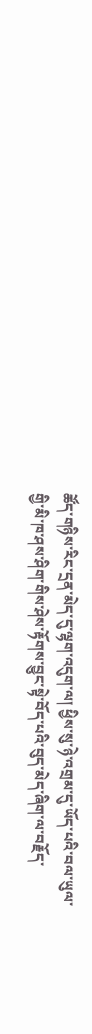ཚོད་གཉིས་རིང་དྲན་མེད་དུ་ལྷག་འདུག་ལ། ཕྱིས་སུ་ཉེ་འགྲམ་དུ་ཡོད་པའི་བལ་ཡུལ་གྱི་མི་ཁ་ཤས་ཤིག་གིས་ཤེས་རྟོགས་བྱུང་སྟེ་བོད་པའི་བུད་མེད་ཞིག་ལ་བརྗོད་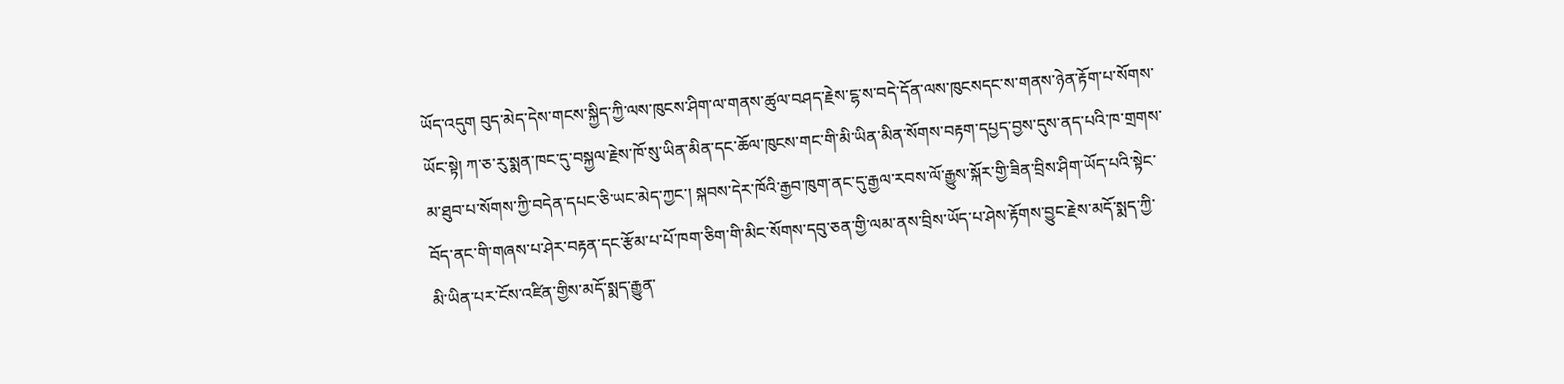ཡོད་འདུག བུད་མེད་དེས་གངས་སྐྱིད་ཀྱི་ལས་ཁུངས་ཤིག་ལ་གནས་ཚུལ་བཤད་རྗེས་ངྷ་ས་བདེ་དོན་ལས་ཁུངསདང་ས་གནས་ཉེན་རྟོག་པ་སོགས་ཡོང་སྟེ། ཀ་ཅ་རུ་སྨན་ཁང་དུ་བསྐྱལ་རྗེས་ཁོ་སུ་ཡིན་མིན་དང་ཆོལ་ཁུངས་གང་གི་མི་ཡིན་མིན་སོགས་བརྟག་དཔྱད་བྱས་དུས་ནད་པའི་ཁ་གྲགས་མ་ཐུབ་པ་སོགས་ཀྱི་བདེན་དཔང་ཅི་ཡང་མེད་ཀྱང་། སྐབས་དེར་ཁོའི་རྒྱབ་ཁུག་ནང་དུ་རྒྱལ་རབས་ལོ་རྒྱུས་སྐོར་གྱི་ཟིན་བྲིས་ཤིག་ཡོད་པའི་སྟེང་བོད་ནང་གི་གཞས་པ་ཤེར་བརྟན་དང་རྩོམ་པ་པོ་ཁག་ཅིག་གི་མིང་སོགས་དབུ་ཅན་གྱི་ལམ་ནས་བྲིས་ཡོད་པ་ཤེས་རྟོགས་བྱུང་རྗེས་མདོ་སྨད་ཀྱི་མི་ཡིན་པར་ངོས་འཛིན་གྱིས་མདོ་སྨད་རྒྱུན་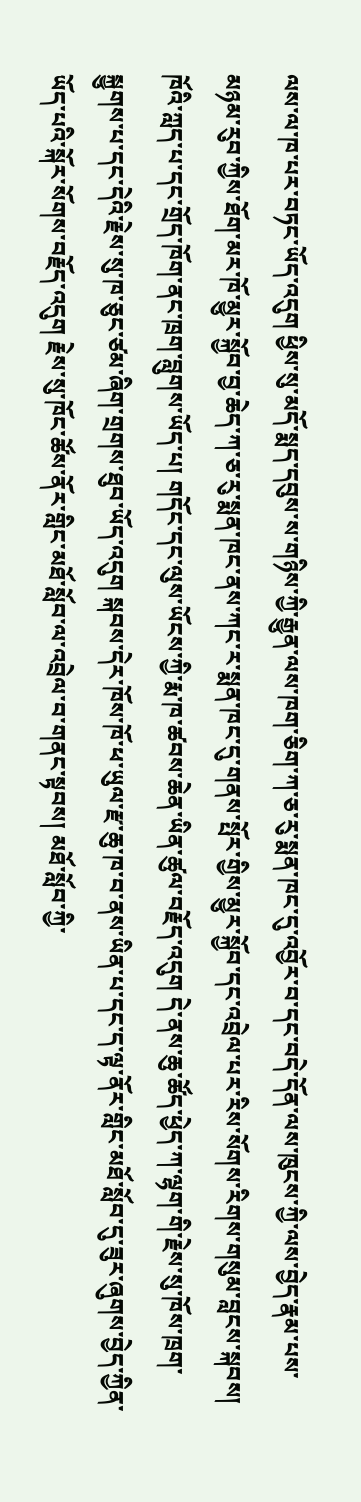ལས་ལ་ཁ་པར་བཏང་ཡོད་འདུག ཕྱིས་སུ་མདོ་སྨད་དབུས་ས་གཉིས་ཀྱི་རྒྱུན་ལས་ཁག་ཅིག་ཀ་ཅ་རུ་སྨན་ཁང་དུ་འབྱོར་བ་དང་བདེ་དོན་ལས་ཁུངས་ཀྱི་ལས་བྱེད་རྣམ་པས་མཉམ་རུབ་ཀྱིས་ཐོག་མར་ཁོ་མྱུར་སྐྱོབ་བྱ་ཆེད་ཀ་ཅ་རུ་སྨན་ཁང་ནས་ཀང་ར་སྨན་ཁང་དུ་གནས་སྤོར་གྱིས་མྱུར་སྐྱོབ་དང་འབྲེལ་པར་རིས་སོགས་རིགས་གསུམ་བླངས་སྐབས། ཁོའི་ཀླད་པ་དང་གྲོད་ཁོག་ནང་ཁྲག་བླུགས་ཡོད་པ། གདོང་དང་ལུས་ཡོངས་ཀྱི་རྨ་ཁ་ཚབས་ཆེན་ཡིན་ཚུལ་བརྗོད་འདུག དེ་ནས་ཆུ་ཚོད་ཕྱེད་ཀ་ལྷག་གི་རྗེས་སུ་ཁོས་ཁྲག་སྐྱུགས་པ་དང་དེའི་རྗེས་སུ་ཁ་ཅུང་ཙམ་ཞིག་གྲགས་ཐུབ་ཡོད་འདུག སྐབས་དེར་ཁོས་ཁོ་ཕ་ཡུལ་རྫ་ཆུ་ཁ་བ་ནས་ཡིན་པ་དང་ད་ལྟ་ནོར་གླིང་མཐོ་སློབ་དུ་ཟུར་ཞུགས་བྱེད་ཀྱིན་ཡོད་པའི་སྐོར་སོགས་བརྗོད་འདུག རྗེས་སུ་ཁོང་ཚོས་ནོར་གླིང་མཐོ་སློབ་ལ་འབྲེལ་བ་གནང་སྟབས། མཐོ་སློབ་ཀྱི་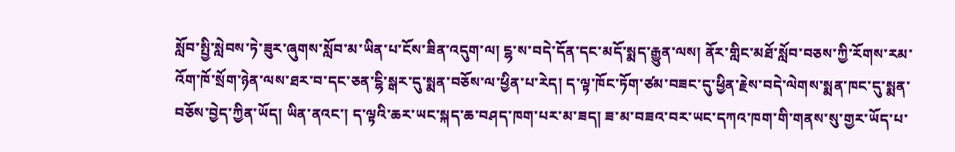སློབ་སྤྱི་སླེབས་ཏེ་ཟུར་ཞུགས་སློབ་མ་ཡིན་པ་ངོས་ཟིན་འདུག་ལ། ངྷ་ས་བདེ་དོན་དང་མདོ་སྨད་རྒྱུན་ལས། ནོར་གླིང་མཐོ་སློབ་བཅས་ཀྱི་རོགས་རམ་འོག་ཁོ་སྲོག་ཉེན་ལས་ཐར་བ་དང་ཅན་ངྷི་སྒར་དུ་སྨན་བཅོས་ལ་ཕྱིན་པ་རེད། ད་ལྟ་ཁོང་ཏོག་ཙམ་བཟང་དུ་ཕྱིན་རྗེས་བདེ་ལེགས་སྨན་ཁང་དུ་སྨན་བཅོས་བྱེད་ཀྱིན་ཡོད། ཡིན་ནའང་། ད་ལྟའི་ཆར་ཡང་སྐད་ཆ་བཤད་ཁག་པར་མ་ཟད། ཟ་མ་བཟའ་བར་ཡང་དཀའ་ཁག་གི་གནས་སུ་གྱར་ཡོད་པ་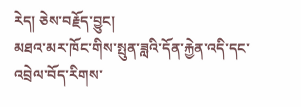རེད། ཅེས་བརྗོད་བྱུང།
མཐའ་མར་ཁོང་གིས་སྤུན་ཟླའི་དོན་རྐྱེན་འདི་དང་འབྲེལ་བོད་རིགས་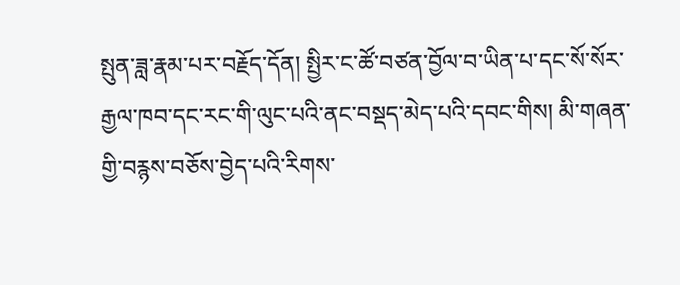སྤུན་ཟླ་རྣམ་པར་བརྗོད་དོན། སྤྱིར་ང་ཚོ་བཙན་བྱོལ་བ་ཡིན་པ་དང་སོ་སོར་རྒྱལ་ཁབ་དང་རང་གི་ལུང་པའི་ནང་བསྡད་མེད་པའི་དབང་གིས། མི་གཞན་གྱི་བརྙས་བཅོས་བྱེད་པའི་རིགས་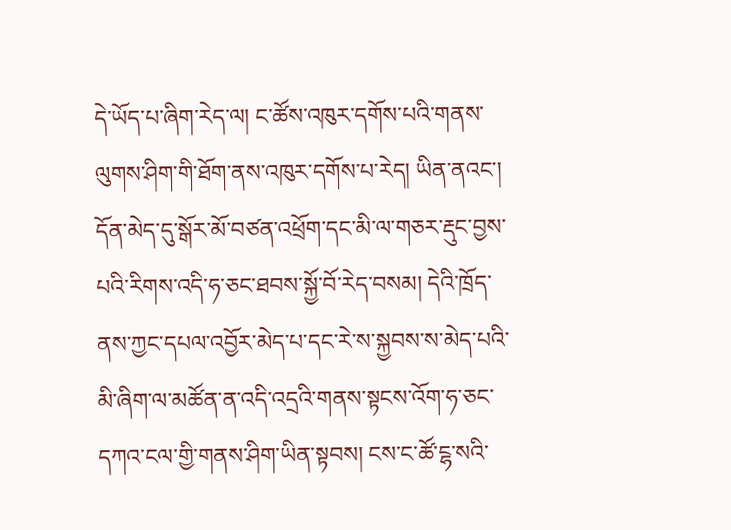དེ་ཡོད་པ་ཞིག་རེད་ལ། ང་ཚོས་འཁུར་དགོས་པའི་གནས་ལུགས་ཤིག་གི་ཐོག་ནས་འཁུར་དགོས་པ་རེད། ཡིན་ནའང་། དོན་མེད་དུ་སྒོར་མོ་བཙན་འཕྲོག་དང་མི་ལ་གཅར་རྡུང་བྱས་པའི་རིགས་འདི་ཧ་ཅང་ཐབས་སྐྱོ་བོ་རེད་བསམ། དེའི་ཁྲོད་ནས་ཀྱང་དཔལ་འབྱོར་མེད་པ་དང་རེ་ས་སྐྱབས་ས་མེད་པའི་མི་ཞིག་ལ་མཚོན་ན་འདི་འདྲའི་གནས་སྟངས་འོག་ཧ་ཅང་དཀའ་ངལ་གྱི་གནས་ཤིག་ཡིན་སྟབས། ངས་ང་ཚོ་ངྷ་སའི་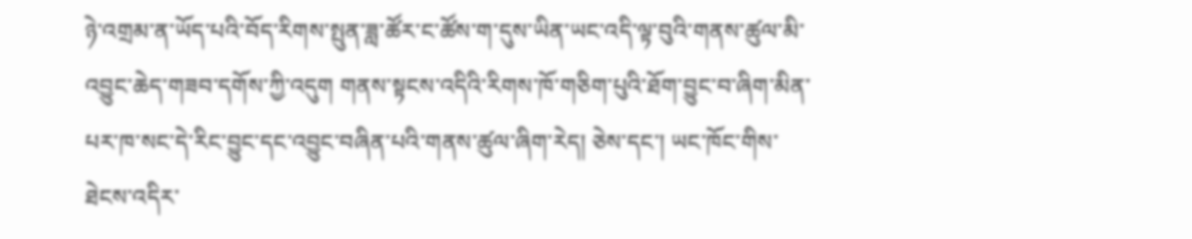ཉེ་འགྲམ་ན་ཡོད་པའི་བོད་རིགས་སྤུན་ཟླ་ཚོར་ང་ཚོས་ག་དུས་ཡིན་ཡང་འདི་ལྟ་བུའི་གནས་ཚུལ་མི་འབྱུང་ཆེད་གཟབ་དགོས་ཀྱི་འདུག གནས་སྟངས་འདིའི་རིགས་ཁོ་གཅིག་པུའི་ཐོག་བྱུང་བ་ཞིག་མིན་པར་ཁ་སང་དེ་རིང་བྱུང་དང་འབྱུང་བཞིན་པའི་གནས་ཚུལ་ཞིག་རེད། ཅེས་དང་། ཡང་ཁོང་གིས་ཐེངས་འདིར་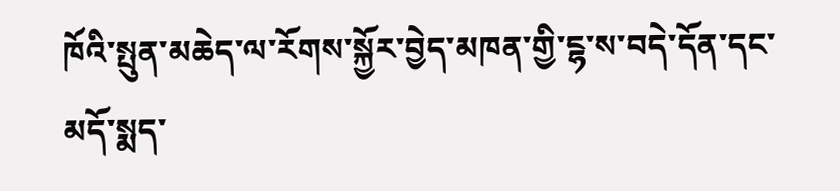ཁོའི་སྤུན་མཆེད་ལ་རོགས་སྐྱོར་བྱེད་མཁན་གྱི་ངྷ་ས་བདེ་དོན་དང་མདོ་སྨད་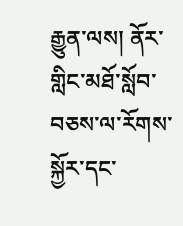རྒྱུན་ལས། ནོར་གླིང་མཐོ་སློབ་བཅས་ལ་རོགས་སྐྱོར་དང་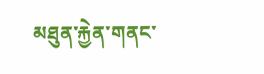མཐུན་རྐྱེན་གནང་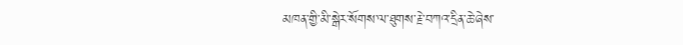མཁན་གྱི་མི་སྒེར་སོགས་ལ་ཐུགས་རྗེ་བཀའ་དྲིན་ཆེ་ཞེས་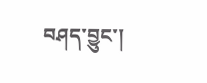བཤད་བྱུང་།